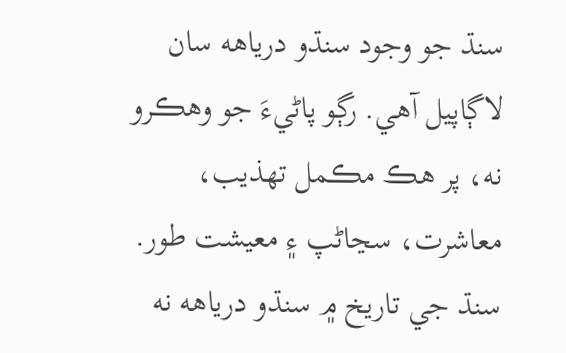سنڌ جو وجود سنڌو درياهه سان لاڳاپيل آهي. رڳو پاڻيءَ جو وهڪرو نه، پر هڪ مڪمل تهذيب، معاشرت، سڃاڻپ ۽ معيشت طور. سنڌ جي تاريخ ۾ سنڌو درياهه نه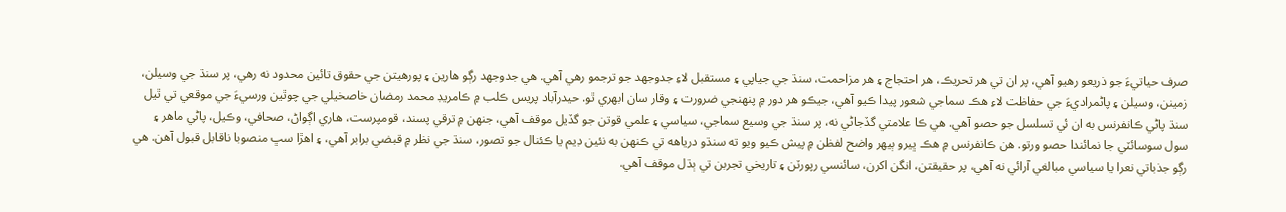صرف حياتيءَ جو ذريعو رهيو آهي، پر ان تي هر تحريڪ، هر احتجاج ۽ هر مزاحمت، سنڌ جي جياپي ۽ مستقبل لاءِ جدوجهد جو ترجمو رهي آهي. هي جدوجهد رڳو هارين ۽ پورهيتن جي حقوق تائين محدود نه رهي، پر سنڌ جي وسيلن، زمينن، وسيلن ۽ پاڻمراديءَ جي حفاظت لاءِ هڪ سماجي شعور پيدا ڪيو آهي، جيڪو هر دور ۾ پنهنجي ضرورت ۽ وقار سان ابھري ٿو. حيدرآباد پريس ڪلب ۾ ڪامريڊ محمد رمضان خاصخيلي جي چوٿين ورسيءَ جي موقعي تي ٿيل سنڌ پاڻي ڪانفرنس به ان ئي تسلسل جو حصو آهي. هي ڪا علامتي گڏجاڻي نه، پر سنڌ جي وسيع سماجي، سياسي ۽ علمي قوتن جو گڏيل موقف آهي، جنهن ۾ ترقي پسند، قومپرست، هاري اڳواڻ، صحافي، وڪيل، پاڻي ماهر ۽ سول سوسائٽي جا نمائندا حصو ورتو. هن ڪانفرنس ۾ هڪ ڀيرو ٻيهر واضح لفظن ۾ پيش ڪيو ويو ته سنڌو درياهه تي ڪنهن به نئين ڊيم يا ڪئنال جو تصور، سنڌ جي نظر ۾ قبضي برابر آهي، ۽ اهڙا سڀ منصوبا ناقابل قبول آهن. هي رڳو جذباتي نعرا يا سياسي مبالغي آرائي نه آهي، پر حقيقتن، انگن اکرن، سائنسي رپورٽن ۽ تاريخي تجربن تي ٻڌل موقف آهي.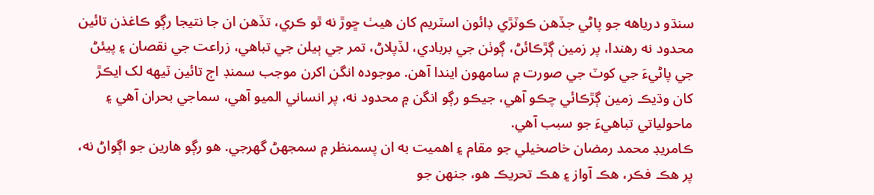سنڌو درياهه جو پاڻي جڏهن ڪوٽڙي ڊائون اسٽريم کان هيٺ ڇوڙ نه ٿو ڪري، تڏهن ان جا نتيجا رڳو ڪاغذن تائين محدود نه رهندا، پر زمين ڳڙڪائڻ، ڳوٺن جي بربادي، لڏپلاڻ، تمر جي ٻيلن جي تباهي، زراعت جي نقصان ۽ پيئڻ جي پاڻيءَ جي کوٽ جي صورت ۾ سامهون ايندا آهن. موجوده انگن اکرن موجب سمنڊ اڄ تائين ٽيهه لک ايڪڙ کان وڌيڪ زمين ڳڙڪائي چڪو آهي، جيڪو رڳو انگن ۾ محدود نه، پر انساني الميو آهي، سماجي بحران آهي ۽ ماحولياتي تباھيءَ جو سبب آهي.
ڪامريڊ محمد رمضان خاصخيلي جو مقام ۽ اهميت به ان پسمنظر ۾ سمجھڻ گهرجي. هو رڳو هارين جو اڳواڻ نه، پر هڪ فڪر، هڪ آواز ۽ هڪ تحريڪ هو، جنهن جو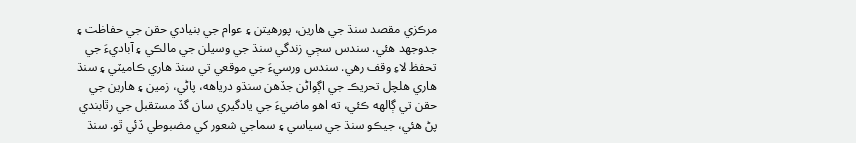مرڪزي مقصد سنڌ جي هارين، پورهيتن ۽ عوام جي بنيادي حقن جي حفاظت ۽ جدوجهد هئي. سندس سڄي زندگي سنڌ جي وسيلن جي مالڪي ۽ آباديءَ جي تحفظ لاءِ وقف رهي. سندس ورسيءَ جي موقعي تي سنڌ هاري ڪاميٽي ۽ سنڌ هاري هلچل تحريڪ جي اڳواڻن جڏهن سنڌو درياهه، پاڻي، زمين ۽ هارين جي حقن تي ڳالهه ڪئي، ته اهو ماضيءَ جي يادگيري سان گڏ مستقبل جي رٿابندي پڻ هئي، جيڪو سنڌ جي سياسي ۽ سماجي شعور کي مضبوطي ڏئي ٿو. سنڌ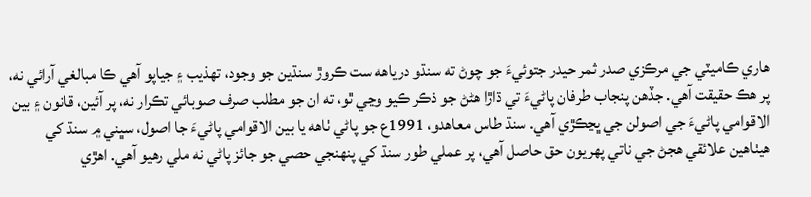هاري ڪاميٽي جي مرڪزي صدر ثمر حيدر جتوئيءَ جو چوڻ ته سنڌو درياهه ست ڪروڙ سنڌين جو وجود، تهذيب ۽ جياپو آهي ڪا مبالغي آرائي نه، پر هڪ حقيقت آهي. جڏهن پنجاب طرفان پاڻيءَ تي ڌاڙا هڻڻ جو ذڪر ڪيو وڃي ٿو، ته ان جو مطلب صرف صوبائي تڪرار نه، پر آئين، قانون ۽ بين الاقوامي پاڻيءَ جي اصولن جي ڀڃڪڙي آهي. سنڌ طاس معاهدو، 1991ع جو پاڻي ٺاهه يا بين الاقوامي پاڻيءَ جا اصول، سڀني ۾ سنڌ کي هيٺاهين علائقي هجڻ جي ناتي پهريون حق حاصل آهي، پر عملي طور سنڌ کي پنهنجي حصي جو جائز پاڻي نه ملي رهيو آهي. اهڙي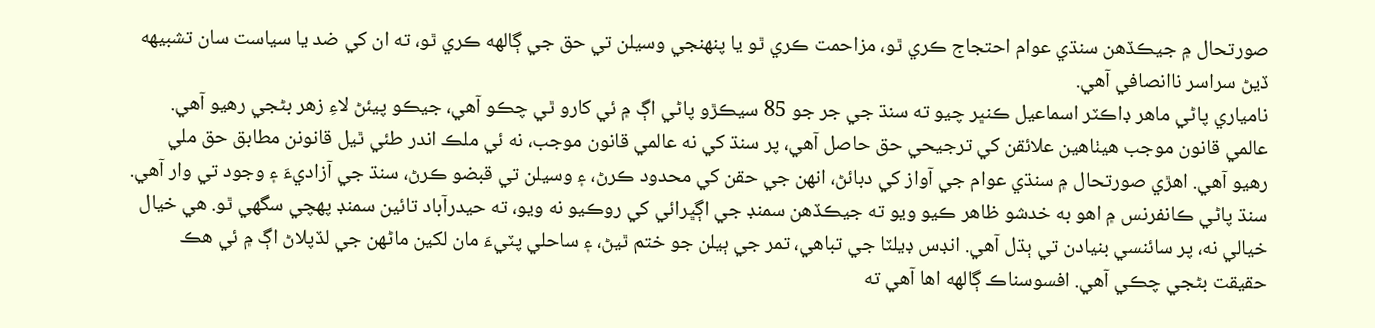صورتحال ۾ جيڪڏهن سنڌي عوام احتجاج ڪري ٿو، مزاحمت ڪري ٿو يا پنهنجي وسيلن تي حق جي ڳالهه ڪري ٿو، ته ان کي ضد يا سياست سان تشبيهه ڏيڻ سراسر ناانصافي آهي.
نامياري پاڻي ماهر ڊاڪٽر اسماعيل ڪنڀر چيو ته سنڌ جي جر جو 85 سيڪڙو پاڻي اڳ ۾ ئي کارو ٿي چڪو آهي، جيڪو پيئڻ لاءِ زهر بڻجي رهيو آهي. عالمي قانون موجب هيٺاهين علائقن کي ترجيحي حق حاصل آهي، پر سنڌ کي نه عالمي قانون موجب، نه ئي ملڪ اندر طئي ٿيل قانونن مطابق حق ملي رهيو آهي. اهڙي صورتحال ۾ سنڌي عوام جي آواز کي دبائڻ، انهن جي حقن کي محدود ڪرڻ، ۽ وسيلن تي قبضو ڪرڻ، سنڌ جي آزاديءَ ۽ وجود تي وار آهي. سنڌ پاڻي ڪانفرنس ۾ اهو به خدشو ظاهر ڪيو ويو ته جيڪڏهن سمنڊ جي اڳڀرائي کي روڪيو نه ويو، ته حيدرآباد تائين سمنڊ پهچي سگهي ٿو. هي خيال خيالي نه، پر سائنسي بنيادن تي ٻڌل آهي. انڊس ڊيلٽا جي تباهي، تمر جي ٻيلن جو ختم ٿيڻ، ۽ ساحلي پٽيءَ مان لکين ماڻهن جي لڏپلاڻ اڳ ۾ ئي هڪ حقيقت بڻجي چڪي آهي. افسوسناڪ ڳالهه اها آهي ته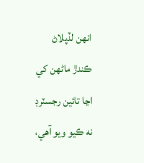انهن لڏپلاڻ ڪندڙ ماڻهن کي اڃا تائين رجسٽرڊ نه ڪيو ويو آهي،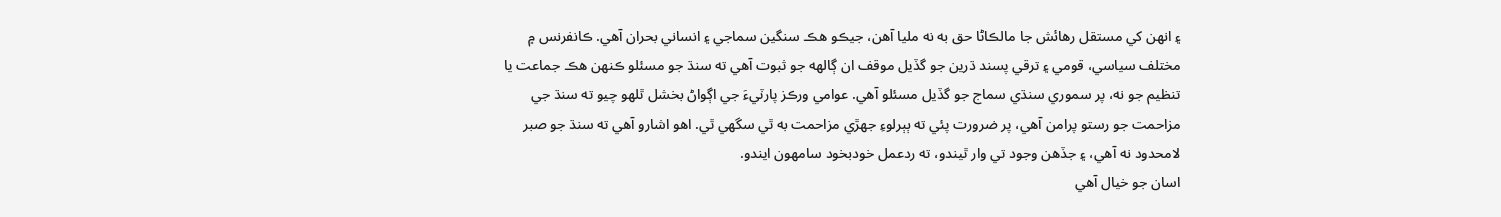۽ انهن کي مستقل رهائش جا مالڪاڻا حق به نه مليا آهن، جيڪو هڪ سنگين سماجي ۽ انساني بحران آهي. ڪانفرنس ۾ مختلف سياسي، قومي ۽ ترقي پسند ڌرين جو گڏيل موقف ان ڳالهه جو ثبوت آهي ته سنڌ جو مسئلو ڪنهن هڪ جماعت يا تنظيم جو نه، پر سموري سنڌي سماج جو گڏيل مسئلو آهي. عوامي ورڪز پارٽيءَ جي اڳواڻ بخشل ٿلھو چيو ته سنڌ جي مزاحمت جو رستو پرامن آهي، پر ضرورت پئي ته ٻٻرلوءِ جهڙي مزاحمت به ٿي سگهي ٿي. اهو اشارو آهي ته سنڌ جو صبر لامحدود نه آهي، ۽ جڏهن وجود تي وار ٿيندو، ته ردعمل خودبخود سامهون ايندو.
اسان جو خيال آهي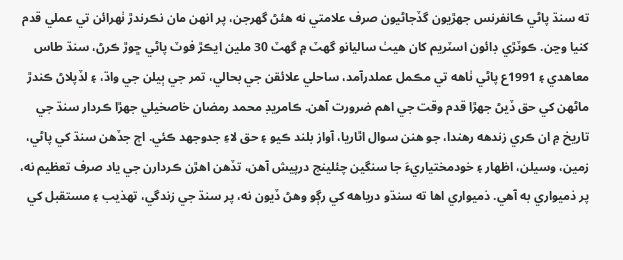ته سنڌ پاڻي ڪانفرنس جهڙيون گڏجاڻيون صرف علامتي نه هئڻ گهرجن، پر انهن مان نڪرندڙ ٺهرائن تي عملي قدم کنيا وڃن. ڪوٽڙي ڊائون اسٽريم کان هيٺ ساليانو گهٽ ۾ گهٽ 30 ملين ايڪڙ فوٽ پاڻي ڇوڙ ڪرڻ، سنڌ طاس معاهدي ۽ 1991ع پاڻي ٺاهه تي مڪمل عملدرآمد، ساحلي علائقن جي بحالي، تمر جي ٻيلن جي واڌ، ۽ لڏپلاڻ ڪندڙ ماڻهن کي حق ڏيڻ جهڙا قدم وقت جي اهم ضرورت آهن. ڪامريڊ محمد رمضان خاصخيلي جهڙا ڪردار سنڌ جي تاريخ ۾ ان ڪري زندهه رهندا، جو هنن سوال اٿاريا، آواز بلند ڪيو ۽ حق لاءِ جدوجهد ڪئي. اڄ جڏهن سنڌ کي پاڻي، زمين، وسيلن، اظهار ۽ خودمختياريءَ جا سنگين چئلينج درپيش آهن، تڏهن اهڙن ڪردارن جي ياد صرف تعظيم نه، پر ذميواري به آهي. ذميواري اها ته سنڌو درياهه کي رڳو وهڻ ڏيون نه، پر سنڌ جي زندگي، تهذيب ۽ مستقبل کي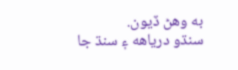به وهڻ ڏيون.
سنڌو درياهه ۽ سنڌ جا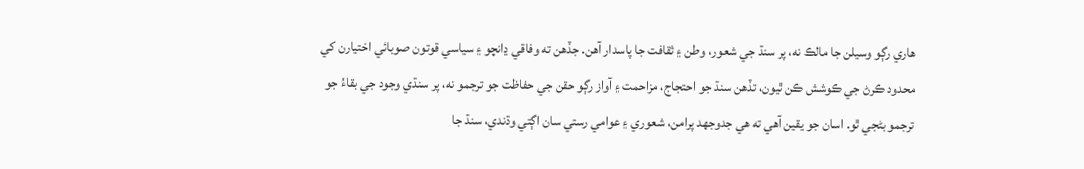هاري رڳو وسيلن جا مالڪ نه، پر سنڌ جي شعور، وطن ۽ ثقافت جا پاسدار آهن. جڏهن ته وفاقي ڍانچو ۽ سياسي قوتون صوبائي اختيارن کي محدود ڪرڻ جي ڪوشش ڪن ٿيون، تڏهن سنڌ جو احتجاج، مزاحمت ۽ آواز رڳو حقن جي حفاظت جو ترجمو نه، پر سنڌي وجود جي بقاءُ جو ترجمو بڻجي ٿو. اسان جو يقين آهي ته هي جدوجهد پرامن، شعوري ۽ عوامي رستي سان اڳتي وڌندي، سنڌ جا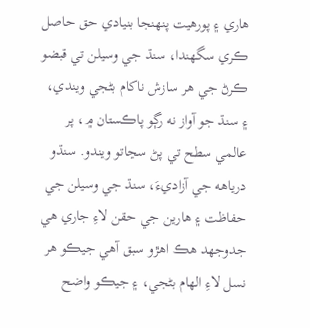هاري ۽ پورهيت پنهنجا بنيادي حق حاصل ڪري سگهندا، سنڌ جي وسيلن تي قبضو ڪرڻ جي هر سازش ناکام بڻجي ويندي، ۽ سنڌ جو آواز نه رڳو پاڪستان ۾، پر عالمي سطح تي پڻ سڃاتو ويندو. سنڌو درياهه جي آزاديءَ، سنڌ جي وسيلن جي حفاظت ۽ هارين جي حقن لاءِ جاري هي جدوجهد هڪ اهڙو سبق آهي جيڪو هر نسل لاءِ الهام بڻجي، ۽ جيڪو واضح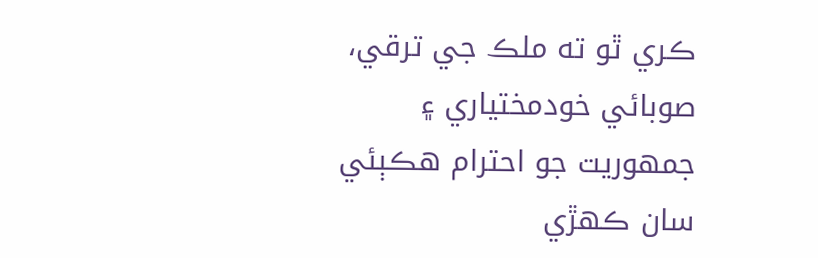ڪري ٿو ته ملڪ جي ترقي، صوبائي خودمختياري ۽ جمهوريت جو احترام هڪٻئي سان ڪهڙي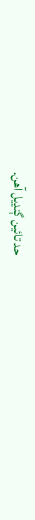حد تائين ڳنڍيل آهن.